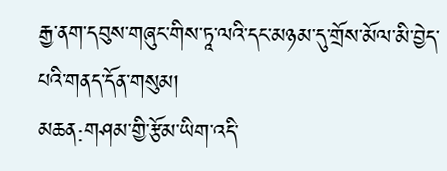རྒྱ་ནག་དབུས་གཞུང་གིས་ཏཱ་ལའི་དང་མཉམ་དུ་གྲོས་མོལ་མི་བྱེད་པའི་གནད་དོན་གསུམ།
མཆན:གཤམ་གྱི་རྩོམ་ཡིག་འདི་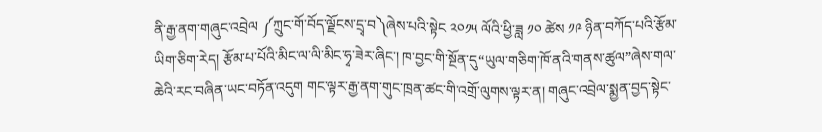ནི་རྒྱ་ནག་གཞུང་འབྲེལ ༼ཀྲུང་གོ་བོད་ལྗོངས་དྲྭ་བ༽ཞེས་པའི་སྟེང ༢༠༡༥ ལོའི་ཕྱི་ཟླ ༡༠ ཚེས ༡༩ ཉིན་བཀོད་པའི་རྩོམ་ཡིག་ཅིག་རེད། རྩོམ་པ་པོའི་མིང་ལ་ལི་མིང་ཧྭ་ཟེར་ཞིང་། ཁ་བྱང་གི་སྔོན་དུ“ཡུལ་གཅིག་ཁོ་ནའི་གནས་ཚུལ”ཞེས་གལ་ཆེའི་རང་བཞིན་ཡང་བཏོན་འདུག གང་ལྟར་རྒྱ་ནག་གུང་ཁྲན་ཚང་གི་འགྲོ་ལུགས་ལྟར་ན། གཞུང་འབྲེལ་སྨྱན་བྱད་སྟེང་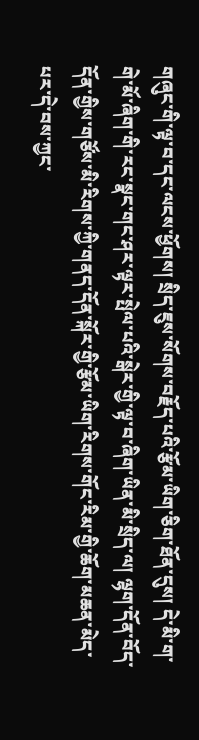གཞུང་གི་ལྟ་བ་དང་ལངས་ཕྱོགས། སྲིད་ཇུས་སོགས་བརྗོད་པའི་རྩོམ་ཡིག་ཅིག་ཐོན་དུས། དེ་མི་ག་གེ་མོ་ཞིག་གི་རང་སྣང་གང་ཤར་ལྟར་སྤེལ་པའི་སྒེར་གྱི་ལྟ་བ་ཞིག་ཡིན་མི་སྲིད་ལ། ལྷག་དོན་བོད་དོན་གྱིས་གཙོས་མི་རིགས་ཀྱི་གནད་དོན་སྐོར་གྱི་རྩོམ་ཡིག་རིགས་གོང་རིམ་གྱི་ཆོག་མཆན་མེད་པར་དེ་བས་ཀྱང་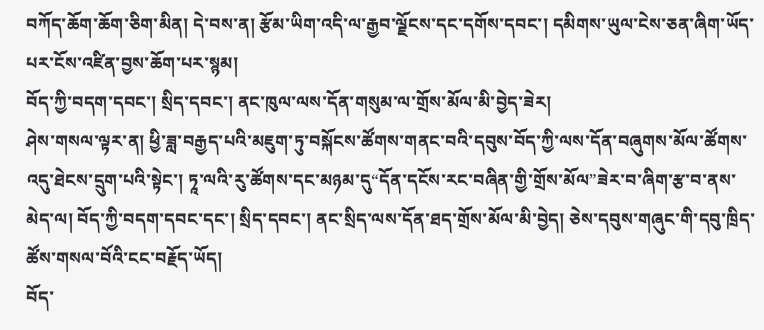བཀོད་ཆོག་ཆོག་ཅིག་མིན། དེ་བས་ན། རྩོམ་ཡིག་འདི་ལ་རྒྱབ་ལྗོངས་དང་དགོས་དབང་། དམིགས་ཡུལ་ངེས་ཅན་ཞིག་ཡོད་པར་ངོས་འཛིན་བྱས་ཆོག་པར་སྙམ།
བོད་ཀྱི་བདག་དབང་། སྲིད་དབང་། ནང་ཁུལ་ལས་དོན་གསུམ་ལ་གྲོས་མོལ་མི་བྱེད་ཟེར།
ཤེས་གསལ་ལྟར་ན། ཕྱི་ཟླ་བརྒྱད་པའི་མཇུག་ཏུ་བསྐོངས་ཚོགས་གནང་བའི་དབུས་བོད་ཀྱི་ལས་དོན་བཞུགས་མོལ་ཚོགས་འདུ་ཐེངས་དྲུག་པའི་སྟེང་། ཏཱ་ལའི་རུ་ཚོགས་དང་མཉམ་དུ“དོན་དངོས་རང་བཞིན་གྱི་གྲོས་མོལ”ཟེར་བ་ཞིག་རྩ་བ་ནས་མེད་ལ། བོད་ཀྱི་བདག་དབང་དང་། སྲིད་དབང་། ནང་སྲིད་ལས་དོན་ཐད་གྲོས་མོལ་མི་བྱེད། ཅེས་དབུས་གཞུང་གི་དབུ་ཁྲིད་ཚོས་གསལ་བོའི་ངང་བརྗོད་ཡོད།
བོད་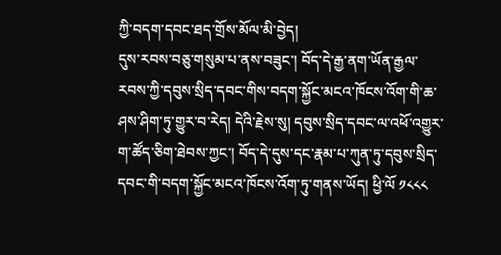ཀྱི་བདག་དབང་ཐད་གྲོས་མོལ་མི་བྱེད།
དུས་རབས་བཅུ་གསུམ་པ་ནས་བཟུང་། བོད་དེ་རྒྱ་ནག་ཡོན་རྒྱལ་རབས་ཀྱི་དབུས་སྲིད་དབང་གིས་བདག་སྐྱོང་མངའ་ཁོངས་འོག་གི་ཆ་ཤས་ཤིག་ཏུ་གྱུར་བ་རེད། དེའི་རྗེས་སུ། དབུས་སྲིད་དབང་ལ་འཕོ་འགྱུར་ག་ཚོད་ཅིག་ཐེབས་ཀྱང་། བོད་དེ་དུས་དང་རྣམ་པ་ཀུན་ཏུ་དབུས་སྲིད་དབང་གི་བདག་སྐྱོང་མངའ་ཁོངས་འོག་ཏུ་གནས་ཡོད། ཕྱི་ལོ ༡༨༨༨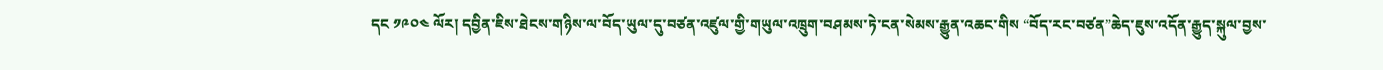དང ༡༩༠༤ ལོར། དབྱིན་ཇིས་ཐེངས་གཉིས་ལ་བོད་ཡུལ་དུ་བཙན་འཛུལ་གྱི་གཡུལ་འཁྲུག་བཤམས་ཏེ་ངན་སེམས་རྒྱུན་འཆང་གིས “བོད་རང་བཙན”ཆེད་ཇུས་འདོན་རྒྱུད་སྐུལ་བྱས་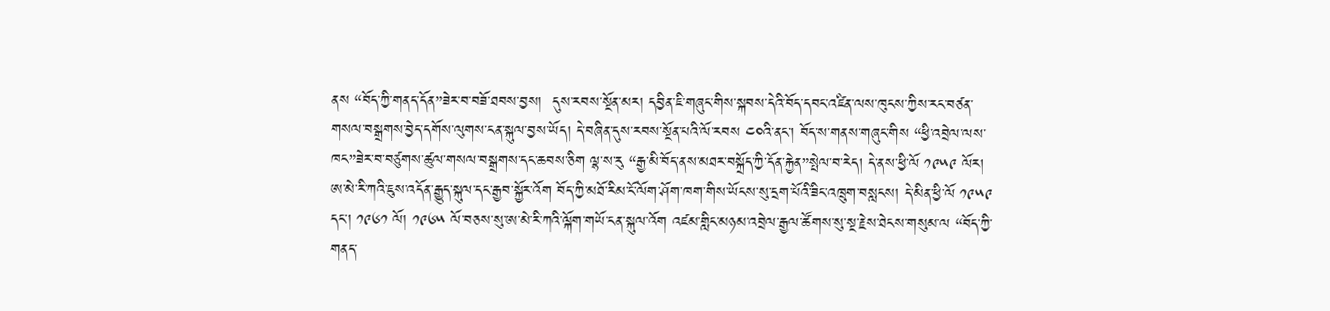ནས “བོད་ཀྱི་གནད་དོན”ཟེར་བ་བཟོ་ཐབས་བྱས།  དུས་རབས་སྔོན་མར། དབྱིན་ཇི་གཞུང་གིས་སྐབས་དེའི་བོད་དབང་འཛིན་ལས་ཁུངས་ཀྱིས་རང་བཙན་གསལ་བསྒྲགས་བྱེད་དགོས་ལུགས་ངན་སྐུལ་བྱས་ཡོད། དེ་བཞིན་དུས་རབས་སྔོན་པའི་ལོ་རབས ༤༠འི་ནང་། བོད་ས་གནས་གཞུང་གིས “ཕྱི་འབྲེལ་ལས་ཁང”ཟེར་བ་བཙུགས་ཚུལ་གསལ་བསྒྲགས་དང་ཆབས་ཅིག ལྷ་ས་རུ “རྒྱ་མི་བོད་ནས་མཐར་བསྐྲོད་ཀྱི་དོན་རྐྱེན”སྤེལ་བ་རེད། དེ་ནས་ཕྱི་ལོ ༡༩༥༩ ལོར། ཨ་མེ་རི་ཀའི་ཇུས་འདོན་རྒྱུད་སྐུལ་དང་རྒྱབ་སྐྱོར་འོག བོད་ཀྱི་མཐོ་རིམ་ངོ་ལོག་ཤོག་ཁག་གིས་ཡོངས་སུ་དྲག་པོའི་ཟིང་འཁྲུག་བསླངས། དེ་མིན་ཕྱི་ལོ ༡༩༥༩ དང་། ༡༩༦༡ ལོ། ༡༩༦༥ ལོ་བཅས་སུ་ཨ་མེ་རི་ཀའི་ལྐོག་གཡོ་ངན་སྐུལ་འོག འཛམ་གླིང་མཉམ་འབྲེལ་རྒྱལ་ཚོགས་སུ་སྔ་རྗེས་ཐེངས་གསུམ་ལ “བོད་ཀྱི་གནད་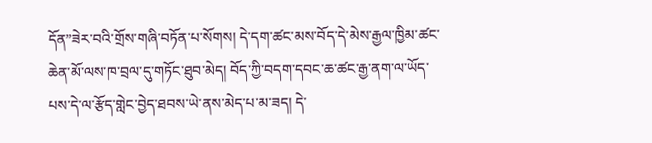དོན”ཟེར་བའི་གྲོས་གཞི་བཏོན་པ་སོགས། དེ་དག་ཚང་མས་བོད་དེ་མེས་རྒྱལ་ཁྱིམ་ཚང་ཆེན་མོ་ལས་ཁ་བྲལ་དུ་གཏོང་ཐུབ་མེད། བོད་ཀྱི་བདག་དབང་ཆ་ཚང་རྒྱ་ནག་ལ་ཡོད་པས་དེ་ལ་རྩོད་གླེང་བྱེད་ཐབས་ཡེ་ནས་མེད་པ་མ་ཟད། དེ་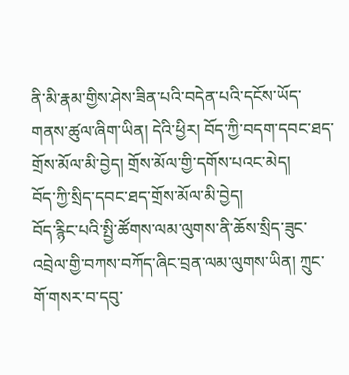ནི་མི་རྣམ་གྱིས་ཤེས་ཟིན་པའི་བདེན་པའི་དངོས་ཡོད་གནས་ཚུལ་ཞིག་ཡིན། དེའི་ཕྱིར། བོད་ཀྱི་བདག་དབང་ཐད་གྲོས་མོལ་མི་བྱེད། གྲོས་མོལ་གྱི་དགོས་པའང་མེད།
བོད་ཀྱི་སྲིད་དབང་ཐད་གྲོས་མོལ་མི་བྱེད།
བོད་རྙིང་པའི་སྤྱི་ཚོགས་ལམ་ལུགས་ནི་ཆོས་སྲིད་ཟུང་འབྲེལ་གྱི་བཀས་བཀོད་ཞིང་བྲན་ལམ་ལུགས་ཡིན། ཀྲུང་གོ་གསར་བ་དབུ་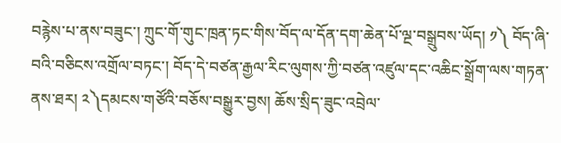བརྙེས་པ་ནས་བཟུང་། ཀྲུང་གོ་གུང་ཁྲན་ཏང་གིས་བོད་ལ་དོན་དག་ཆེན་པོ་ལྔ་བསྒྲུབས་ཡོད། ༡༽ བོད་ཞི་བའི་བཅིངས་འགྲོལ་བཏང་། བོད་དེ་བཙན་རྒྱལ་རིང་ལུགས་ཀྱི་བཙན་འཛུལ་དང་འཆིང་སྒྲོག་ལས་གཏན་ནས་ཐར། ༢༽དམངས་གཙོའི་བཅོས་བསྒྱུར་བྱས། ཆོས་སྲིད་ཟུང་འབྲེལ་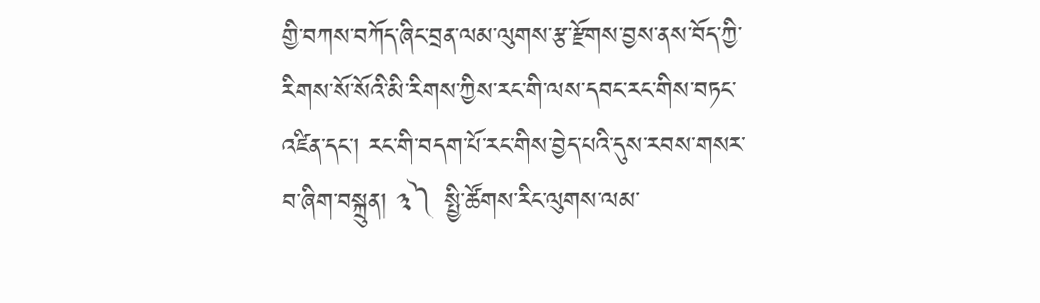གྱི་བཀས་བཀོད་ཞིང་བྲན་ལམ་ལུགས་རྩ་རྫོགས་བྱས་ནས་བོད་ཀྱི་རིགས་སོ་སོའི་མི་རིགས་ཀྱིས་རང་གི་ལས་དབང་རང་གིས་བཏང་འཛིན་དང་། རང་གི་བདག་པོ་རང་གིས་བྱེད་པའི་དུས་རབས་གསར་བ་ཞིག་བསྐྲུན། ༣༽ སྤྱི་ཚོགས་རིང་ལུགས་ལམ་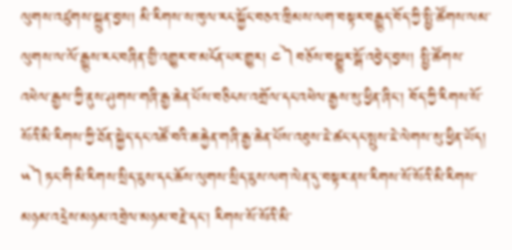ལུགས་འཛུགས་སྐྲུན་བྱས། མི་རིགས་ས་ཁུལ་རང་སྐྱོང་བཅའ་ཁྲིམས་ལག་བསྟར་བརྒྱུད་བོད་ཀྱི་སྤྱི་ཚོགས་ལམ་ལུགས་ལ་ལོ་རྒྱུས་རང་བཞིན་གྱི་འགྱུར་བ་མངོན་པར་གྱུར། ༤༽བཅོས་བསྒྱུར་སྒོ་འབྱེད་བྱས། སྤྱི་ཚོགས་འཕེལ་རྒྱས་ཀྱི་ནུས་ཤུགས་གཞི་རྒྱ་ཆེན་པོས་བཅིངས་འགྲོལ་དང་འཕེལ་རྒྱས་སུ་ཕྱིན་ཞིང་། བོད་ཀྱི་རིགས་སོ་སོའི་མི་རིགས་ཀྱི་ཐོན་སྐྱེད་དང་འཚོ་བའི་ཆ་རྐྱེན་གཞི་རྒྱ་ཆེན་པོས་འཐུས་ཇེ་ཚང་དང་སྤུས་ཇེ་ལེགས་སུ་ཕྱིན་ཡོད། ༥༽ཏང་གི་མི་རིགས་སྲིད་ཇུས་དང་ཆོས་ལུགས་སྲིད་ཇུས་ལག་ལེན་དུ་བསྟར་ནས་རིགས་སོ་སོའི་མི་རིགས་མཉམ་འདྲེས་མཉམ་འབྲེལ་མཉམ་བརྗེ་དང་། རིགས་སོ་སོའི་མི་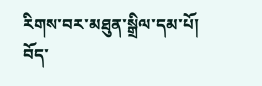རིགས་བར་མཐུན་སྒྲིལ་དམ་པོ། བོད་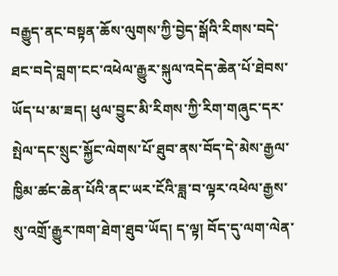བརྒྱུད་ནང་བསྟན་ཆོས་ལུགས་ཀྱི་བྱེད་སྒོའི་རིགས་བདེ་ཐང་བདེ་བླག་ངང་འཕེལ་རྒྱུར་སྐུལ་འདེད་ཆེན་པོ་ཐེབས་ཡོད་པ་མ་ཟད། ཕུལ་བྱུང་མི་རིགས་ཀྱི་རིག་གཞུང་དར་སྤེལ་དང་སྲུང་སྐྱོང་ལེགས་པོ་ཐུབ་ནས་བོད་དེ་མེས་རྒྱལ་ཁྱིམ་ཚང་ཆེན་པོའི་ནང་ཡར་ངོའི་ཟླ་བ་ལྟར་འཕེལ་རྒྱས་སུ་འགྲོ་རྒྱུར་ཁག་ཐེག་ཐུབ་ཡོད། ད་ལྟ། བོད་དུ་ལག་ལེན་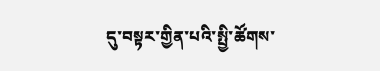དུ་བསྟར་གྱིན་པའི་སྤྱི་ཚོགས་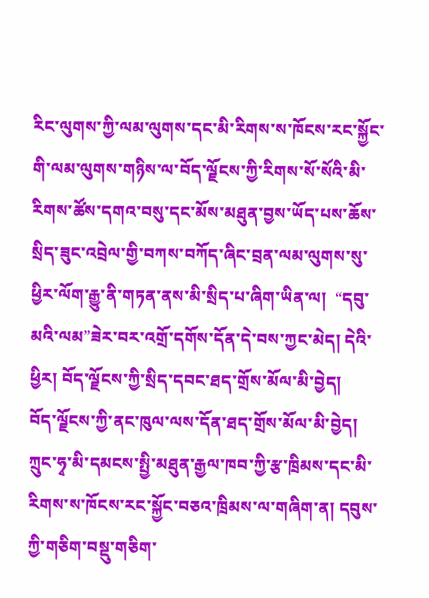རིང་ལུགས་ཀྱི་ལམ་ལུགས་དང་མི་རིགས་ས་ཁོངས་རང་སྐྱོང་གི་ལམ་ལུགས་གཉིས་ལ་བོད་ལྗོངས་ཀྱི་རིགས་སོ་སོའི་མི་རིགས་ཚོས་དགའ་བསུ་དང་མོས་མཐུན་བྱས་ཡོད་པས་ཆོས་སྲིད་ཟུང་འབྲེལ་གྱི་བཀས་བཀོད་ཞིང་བྲན་ལམ་ལུགས་སུ་ཕྱིར་ལོག་རྒྱུ་ནི་གཏན་ནས་མི་སྲིད་པ་ཞིག་ཡིན་ལ།  “དབུ་མའི་ལམ”ཟེར་བར་འགྲོ་དགོས་དོན་དེ་བས་ཀྱང་མེད། དེའི་ཕྱིར། བོད་ལྗོངས་ཀྱི་སྲིད་དབང་ཐད་གྲོས་མོལ་མི་བྱེད།
བོད་ལྗོངས་ཀྱི་ནང་ཁུལ་ལས་དོན་ཐད་གྲོས་མོལ་མི་བྱེད།
ཀྲུང་ཧྭ་མི་དམངས་སྤྱི་མཐུན་རྒྱལ་ཁབ་ཀྱི་རྩ་ཁྲིམས་དང་མི་རིགས་ས་ཁོངས་རང་སྐྱོང་བཅའ་ཁྲིམས་ལ་གཞིག་ན། དབུས་ཀྱི་གཅིག་བསྡུ་གཅིག་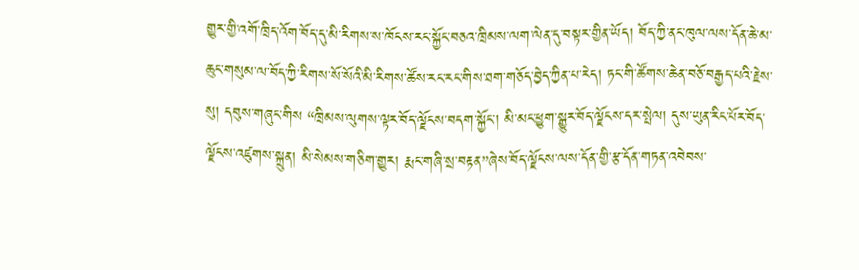གྱུར་གྱི་འགོ་ཁྲིད་འོག་བོད་དུ་མི་རིགས་ས་ཁོངས་རང་སྐྱོང་བཅའ་ཁྲིམས་ལག་ལེན་དུ་བསྟར་གྱིན་ཡོད། བོད་ཀྱི་ནང་ཁུལ་ལས་དོན་ཆེ་མ་ཆུང་གསུམ་ལ་བོད་ཀྱི་རིགས་སོ་སོའི་མི་རིགས་ཚོས་རང་རང་གིས་ཐག་གཅོད་བྱེད་ཀྱིན་པ་རེད། ཏང་གི་ཚོགས་ཆེན་བཅོ་བརྒྱད་པའི་རྗེས་སུ། དབུས་གཞུང་གིས “ཁྲིམས་ལུགས་ལྟར་བོད་ལྗོངས་བདག་སྐྱོང་། མི་མང་ཕྱུག་སྒྱུར་བོད་ལྗོངས་དར་སྤེལ། དུས་ཡུན་རིང་པོར་བོད་ལྗོངས་འཛུགས་སྐྲུན། མི་སེམས་གཅིག་གྱུར། རྨང་གཞི་སྲ་བརྟན”ཞེས་བོད་ལྗོངས་ལས་དོན་གྱི་རྩ་དོན་གཏན་འབེབས་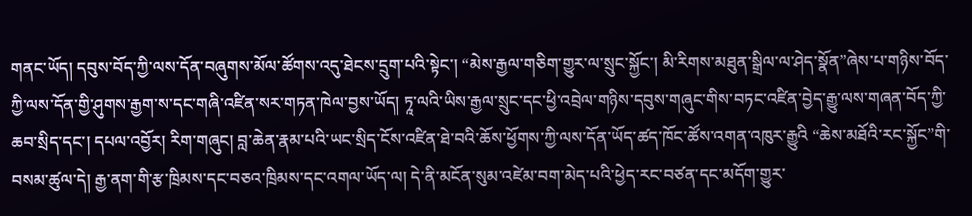གནང་ཡོད། དབུས་བོད་ཀྱི་ལས་དོན་བཞུགས་མོལ་ཚོགས་འདུ་ཐེངས་དྲུག་པའི་སྟེང་། “མེས་རྒྱལ་གཅིག་གྱུར་ལ་སྲུང་སྐྱོང་། མི་རིགས་མཐུན་སྒྲིལ་ལ་ཤེད་སྣོན”ཞེས་པ་གཉིས་བོད་ཀྱི་ལས་དོན་གྱི་ཤུགས་རྒྱག་ས་དང་གཞི་འཛིན་སར་གཏན་ཁེལ་བྱས་ཡོད། ཏཱ་ལའི་ཡིས་རྒྱལ་སྲུང་དང་ཕྱི་འབྲེལ་གཉིས་དབུས་གཞུང་གིས་བཏང་འཛིན་བྱེད་རྒྱུ་ལས་གཞན་བོད་ཀྱི་ཆབ་སྲིད་དང་། དཔལ་འབྱོར། རིག་གཞུང། བླ་ཆེན་རྣམ་པའི་ཡང་སྲིད་ངོས་འཛིན་ཐེ་བའི་ཆོས་ཕྱོགས་ཀྱི་ལས་དོན་ཡོད་ཚད་ཁོང་ཚོས་འགན་འཁུར་རྒྱུའི “ཆེས་མཐོའི་རང་སྐྱོང”གི་བསམ་ཚུལ་དེ། རྒྱ་ནག་གི་རྩ་ཁྲིམས་དང་བཅའ་ཁྲིམས་དང་འགལ་ཡོད་ལ། དེ་ནི་མངོན་སུམ་འཛེམ་བག་མེད་པའི་ཕྱེད་རང་བཙན་དང་མདོག་གྱུར་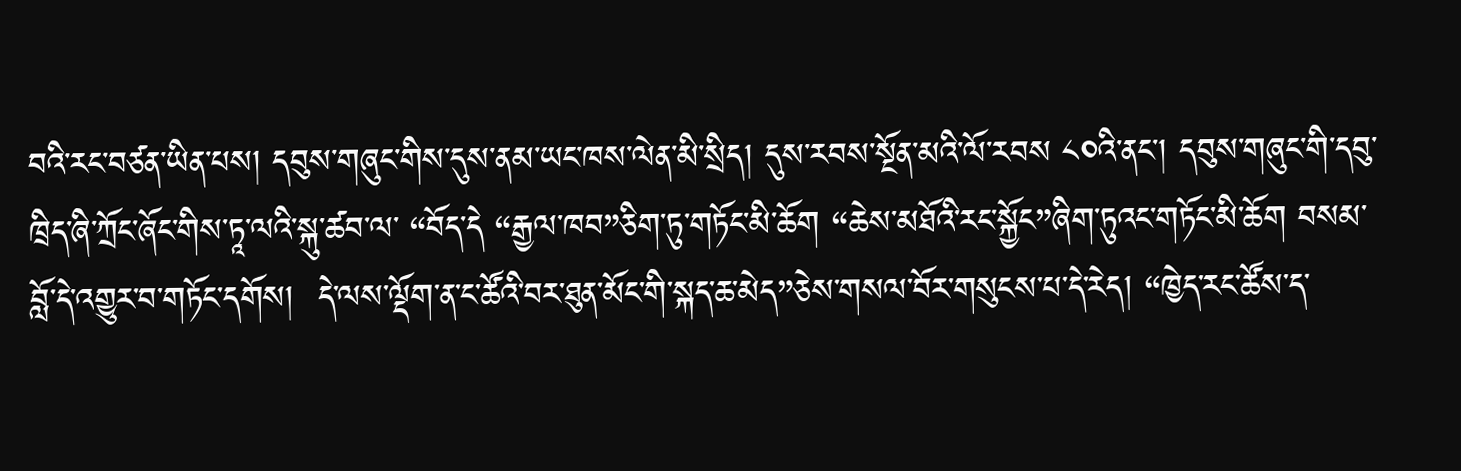བའི་རང་བཙན་ཡིན་པས། དབུས་གཞུང་གིས་དུས་ནམ་ཡང་ཁས་ལེན་མི་སྲིད། དུས་རབས་སྔོན་མའི་ལོ་རབས ༨༠འི་ནང་། དབུས་གཞུང་གི་དབུ་ཁྲིད་ཞི་ཀྲོང་ཞོང་གིས་ཏཱ་ལའི་སྐུ་ཚབ་ལ་ “བོད་དེ “རྒྱལ་ཁབ”ཅིག་ཏུ་གཏོང་མི་ཆོག “ཆེས་མཐོའི་རང་སྐྱོང”ཞིག་ཏུའང་གཏོང་མི་ཆོག བསམ་བློ་དེ་འགྱུར་བ་གཏོང་དགོས།  དེ་ལས་ལྡོག་ན་ང་ཚོའི་བར་ཐུན་མོང་གི་སྐད་ཆ་མེད”ཅེས་གསལ་བོར་གསུངས་པ་དེ་རེད། “ཁྱེད་རང་ཚོས་ད་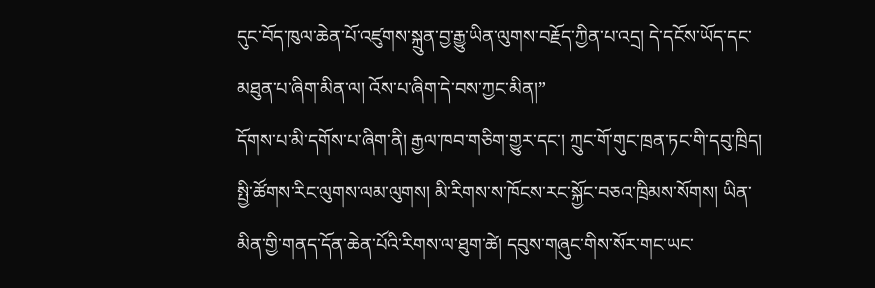དུང་བོད་ཁུལ་ཆེན་པོ་འཛུགས་སྐྲུན་བྱ་རྒྱུ་ཡིན་ལུགས་བརྗོད་ཀྱིན་པ་འདྲ། དེ་དངོས་ཡོད་དང་མཐུན་པ་ཞིག་མིན་ལ། འོས་པ་ཞིག་དེ་བས་ཀྱང་མིན།”
དོགས་པ་མི་དགོས་པ་ཞིག་ནི། རྒྱལ་ཁབ་གཅིག་གྱུར་དང་། ཀྲུང་གོ་གུང་ཁྲན་ཏང་གི་དབུ་ཁྲིད། སྤྱི་ཚོགས་རིང་ལུགས་ལམ་ལུགས། མི་རིགས་ས་ཁོངས་རང་སྐྱོང་བཅའ་ཁྲིམས་སོགས། ཡིན་མིན་གྱི་གནད་དོན་ཆེན་པོའི་རིགས་ལ་ཐུག་ཚེ། དབུས་གཞུང་གིས་སོར་གང་ཡང་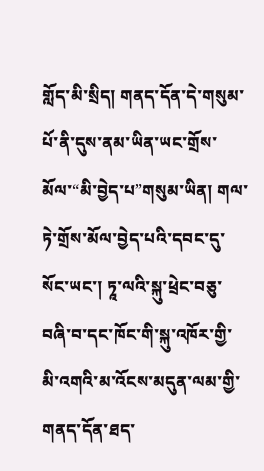གློད་མི་སྲིད། གནད་དོན་དེ་གསུམ་པོ་ནི་དུས་ནམ་ཡིན་ཡང་གྲོས་མོལ་“མི་བྱེད་པ”གསུམ་ཡིན། གལ་ཏེ་གྲོས་མོལ་བྱེད་པའི་དབང་དུ་སོང་ཡང་། ཏཱ་ལའི་སྐུ་ཕྲེང་བཅུ་བཞི་བ་དང་ཁོང་གི་སྐུ་འཁོར་གྱི་མི་འགའི་མ་འོངས་མདུན་ལམ་གྱི་གནད་དོན་ཐད་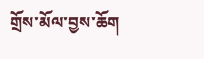གྲོས་མོལ་བྱས་ཆོག